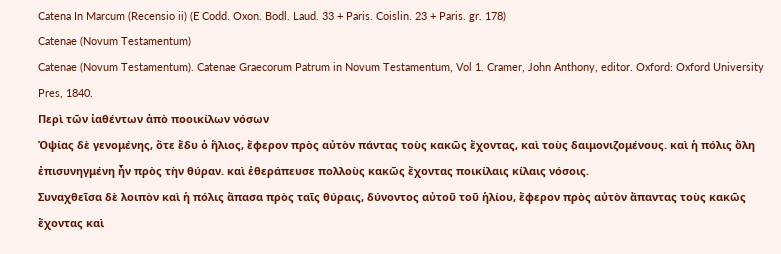Catena In Marcum (Recensio ii) (E Codd. Oxon. Bodl. Laud. 33 + Paris. Coislin. 23 + Paris. gr. 178)
Catenae (Novum Testamentum)
Catenae (Novum Testamentum). Catenae Graecorum Patrum in Novum Testamentum, Vol 1. Cramer, John Anthony, editor. Oxford: Oxford University Pres, 1840.
Περὶ τῶν ἰαθέντων ἀπὸ ποοικίλων νόσων
Ὀψίας δὲ γενομένης, ὅτε ἔδυ ὁ ἥλιος, ἔφερον πρὸς αὐτὸν πάντας τοὺς κακῶς ἔχοντας, καὶ τοὺς δαιμονιζομένους. καὶ ἡ πόλις ὄλη ἐπισυνηγμένη ἦν πρὸς τὴν θύραν. καὶ ἐθεράπευσε πολλοὺς κακῶς ἔχοντας ποικίλαις κίλαις νόσοις.
Συναχθεῖσα δὲ λοιπὸν καὶ ἡ πόλις ἅπασα πρὸς ταῖς θύραις, δύνοντος αὐτοῦ τοῦ ἡλίου, ἔφερον πρὸς αὐτὸν ἄπαντας τοὺς κακῶς ἔχοντας καὶ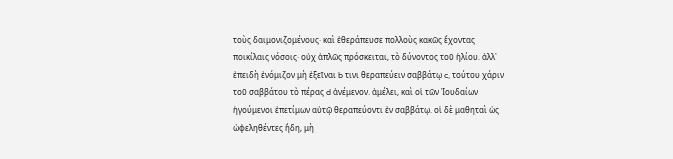τοὺς δαιμονιζομένους· καὶ ἐθεράπευσε πολλοὺς κακῶς ἔχοντας ποικίλαις νόσοις· οὐχ ἁπλῶς πρόσκειται, τὸ δύνοντος τοῦ ἡλίου. ἀλλ᾿ ἐπειδὴ ἐνόμιζον μὴ ἐξεῖναι b τινι θεραπεύειν σαββάτῳ c, τούτου χάριν τοῦ σαββάτου τὸ πέρας d ἀνέμενον. ἀμέλει, καὶ οἱ τῶν Ἰουδαίων ἡγούμενοι ἐπετίμων αὐτῷ θεραπεύοντι ἐν σαββάτῳ. οἱ δὲ μαθηταὶ ὡς ὠφεληθέντες ἤδη, μὴ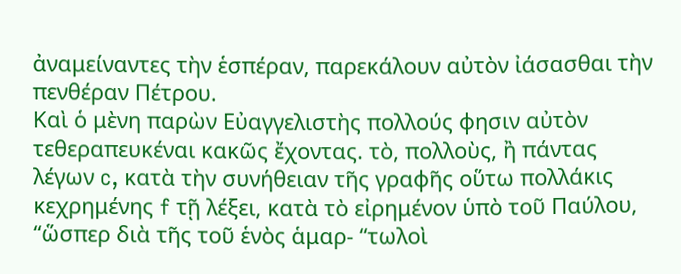ἀναμείναντες τὴν ἑσπέραν, παρεκάλουν αὐτὸν ἰάσασθαι τὴν πενθέραν Πέτρου.
Καὶ ὁ μὲνη παρὼν Εὐαγγελιστὴς πολλούς φησιν αὐτὸν τεθεραπευκέναι κακῶς ἔχοντας. τὸ, πολλοὺς, ἢ πάντας λέγων c, κατὰ τὴν συνήθειαν τῆς γραφῆς οὕτω πολλάκις κεχρημένης f τῇ λέξει, κατὰ τὸ εἰρημένον ὑπὸ τοῦ Παύλου, “ὥσπερ διὰ τῆς τοῦ ἑνὸς ἁμαρ- “τωλοὶ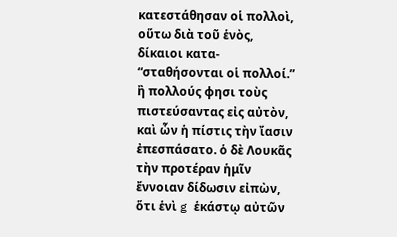κατεστάθησαν οἱ πολλοὶ, οὕτω διὰ τοῦ ἑνὸς, δίκαιοι κατα- “σταθήσονται οἱ πολλοί.” ἢ πολλούς φησι τοὺς πιστεύσαντας εἰς αὐτὸν, καὶ ὧν ἡ πίστις τὴν ἴασιν ἐπεσπάσατο. ὁ δὲ Λουκᾶς τὴν προτέραν ἡμῖν ἔννοιαν δίδωσιν εἰπὼν, ὅτι ἑνὶ g ἑκάστῳ αὐτῶν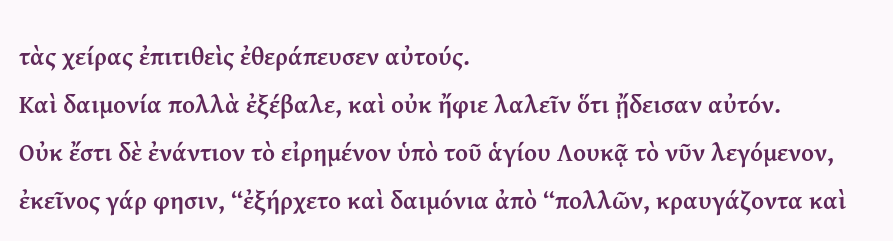τὰς χείρας ἐπιτιθεὶς ἐθεράπευσεν αὐτούς.
Καὶ δαιμονία πολλὰ ἐξέβαλε, καὶ οὐκ ἤφιε λαλεῖν ὅτι ᾔδεισαν αὐτόν.
Οὐκ ἔστι δὲ ἐνάντιον τὸ εἰρημένον ὑπὸ τοῦ ἁγίου Λουκᾷ τὸ νῦν λεγόμενον, ἐκεῖνος γάρ φησιν, “ἐξήρχετο καὶ δαιμόνια ἀπὸ “πολλῶν, κραυγάζοντα καὶ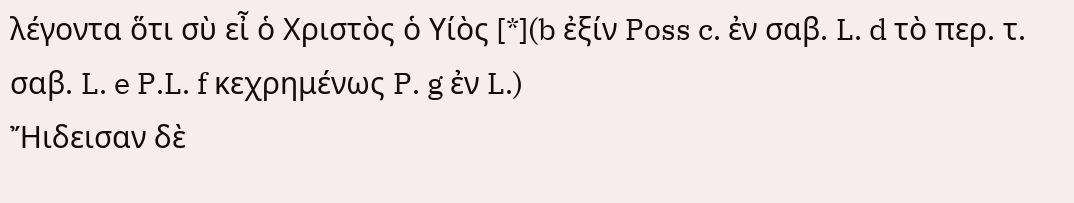λέγοντα ὅτι σὺ εἶ ὁ Χριστὸς ὁ Υίὸς [*](b ἐξίν Poss c. ἐν σαβ. L. d τὸ περ. τ. σαβ. L. e P.L. f κεχρημένως P. g ἐν L.)
Ἤιδεισαν δὲ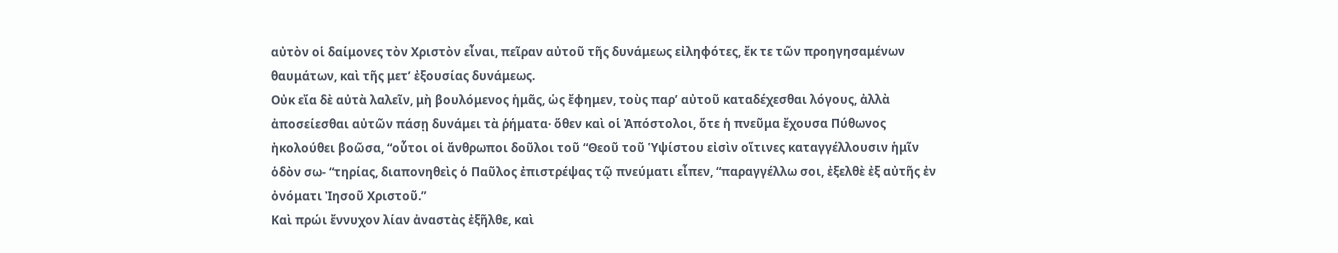αὐτὸν οἱ δαίμονες τὸν Χριστὸν εἶναι, πεῖραν αὐτοῦ τῆς δυνάμεως εἰληφότες, ἔκ τε τῶν προηγησαμένων θαυμάτων, καὶ τῆς μετ’ ἐξουσίας δυνάμεως.
Οὐκ εἴα δὲ αὐτὰ λαλεῖν, μὴ βουλόμενος ἡμᾶς, ὡς ἔφημεν, τοὺς παρ’ αὐτοῦ καταδέχεσθαι λόγους, ἀλλὰ ἀποσείεσθαι αὐτῶν πάσῃ δυνάμει τὰ ῥήματα· ὅθεν καὶ οἱ Ἀπόστολοι, ὅτε ἡ πνεῦμα ἔχουσα Πύθωνος ἠκολούθει βοῶσα, “οὗτοι οἱ ἄνθρωποι δοῦλοι τοῦ “Θεοῦ τοῦ Ὑψίστου εἰσὶν οἵτινες καταγγέλλουσιν ἡμῖν ὁδὸν σω- “τηρίας, διαπονηθεὶς ὁ Παῦλος ἐπιστρέψας τῷ πνεύματι εἶπεν, “παραγγέλλω σοι, ἐξελθὲ ἐξ αὐτῆς ἐν ὀνόματι Ἰησοῦ Χριστοῦ.”
Καὶ πρώι ἔννυχον λίαν ἀναστὰς ἐξῆλθε, καὶ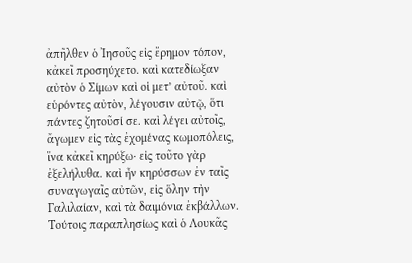ἀπῆλθεν ὁ Ἰησοῦς εἰς ἔρημον τόπον, κἀκεῖ προσηύχετο. καὶ κατεδίωξαν αὐτὸν ὁ Σίμων καὶ οἱ μετ’ αὐτοῦ. καὶ εὑρόντες αὐτὸν, λέγουσιν αὐτῷ, ὅτι πάντες ζητοῦσί σε. καὶ λέγει αὐτοῖς, ἄγωμεν εἰς τὰς ἐχομένας κωμοπόλεις, ἵνα κἀκεῖ κηρύξω· εἰς τοῦτο γὰρ ἐξελήλυθα. καὶ ἦν κηρύσσων ἐν ταῖς συναγωγαῖς αὐτῶν, εἰς ὅλην τὴν Γαλιλαίαν, καὶ τὰ δαιμόνια ἐκβάλλων.
Τούτοις παραπλησίως καὶ ὁ Λουκᾶς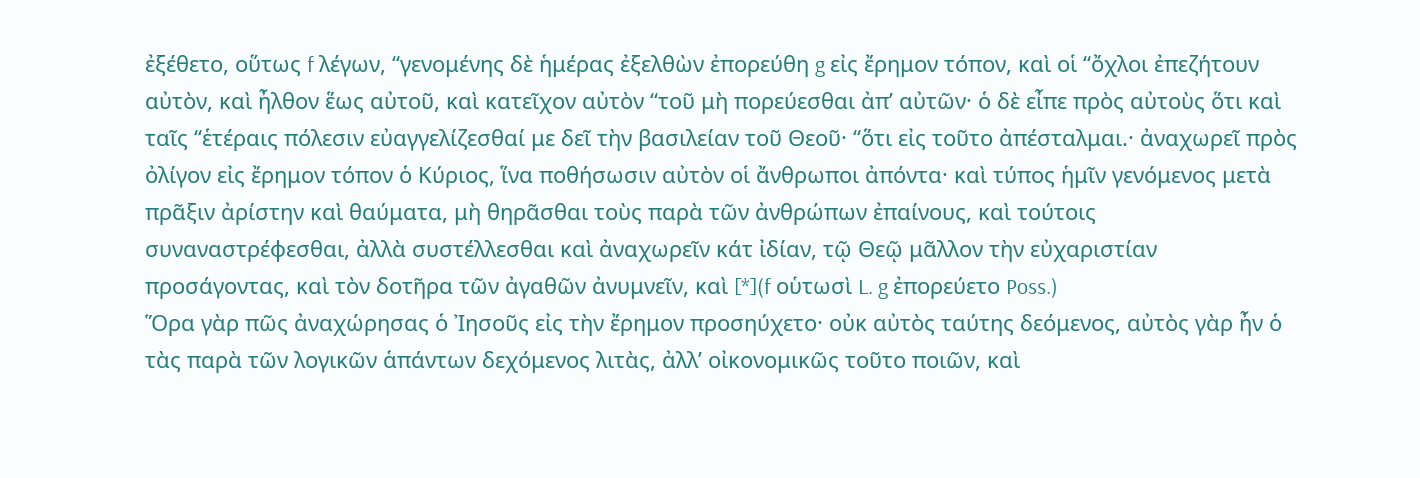ἐξέθετο, οὕτως f λέγων, “γενομένης δὲ ἡμέρας ἐξελθὼν ἐπορεύθη g εἰς ἔρημον τόπον, καὶ οἱ “ὄχλοι ἐπεζήτουν αὐτὸν, καὶ ἦλθον ἕως αὐτοῦ, καὶ κατεῖχον αὐτὸν “τοῦ μὴ πορεύεσθαι ἀπ’ αὐτῶν· ὁ δὲ εἶπε πρὸς αὐτοὺς ὅτι καὶ ταῖς “ἑτέραις πόλεσιν εὐαγγελίζεσθαί με δεῖ τὴν βασιλείαν τοῦ Θεοῦ· “ὅτι εἰς τοῦτο ἀπέσταλμαι.· ἀναχωρεῖ πρὸς ὀλίγον εἰς ἔρημον τόπον ὁ Κύριος, ἵνα ποθήσωσιν αὐτὸν οἱ ἄνθρωποι ἀπόντα· καὶ τύπος ἡμῖν γενόμενος μετὰ πρᾶξιν ἀρίστην καὶ θαύματα, μὴ θηρᾶσθαι τοὺς παρὰ τῶν ἀνθρώπων ἐπαίνους, καὶ τούτοις συναναστρέφεσθαι, ἀλλὰ συστέλλεσθαι καὶ ἀναχωρεῖν κάτ ἰδίαν, τῷ Θεῷ μᾶλλον τὴν εὐχαριστίαν προσάγοντας, καὶ τὸν δοτῆρα τῶν ἀγαθῶν ἀνυμνεῖν, καὶ [*](f οὑτωσὶ L. g ἐπορεύετο Poss.)
Ὅρα γὰρ πῶς ἀναχώρησας ὁ Ἰησοῦς εἰς τὴν ἔρημον προσηύχετο· οὐκ αὐτὸς ταύτης δεόμενος, αὐτὸς γὰρ ἦν ὁ τὰς παρὰ τῶν λογικῶν ἁπάντων δεχόμενος λιτὰς, ἀλλ’ οἰκονομικῶς τοῦτο ποιῶν, καὶ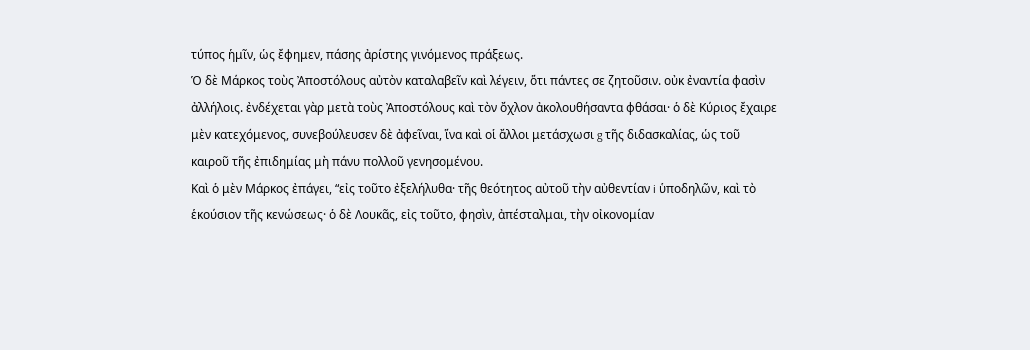τύπος ἡμῖν, ὡς ἔφημεν, πάσης ἀρίστης γινόμενος πράξεως.
Ὁ δὲ Μάρκος τοὺς Ἀποστόλους αὐτὸν καταλαβεῖν καὶ λέγειν, ὅτι πάντες σε ζητοῦσιν. οὐκ ἐναντία φασὶν ἀλλήλοις. ἐνδέχεται γὰρ μετὰ τοὺς Ἀποστόλους καὶ τὸν ὄχλον ἀκολουθήσαντα φθάσαι· ὁ δὲ Κύριος ἔχαιρε μὲν κατεχόμενος, συνεβούλευσεν δὲ ἀφεῖναι, ἵνα καὶ οἱ ἄλλοι μετάσχωσι g τῆς διδασκαλίας, ὡς τοῦ καιροῦ τῆς ἐπιδημίας μὴ πάνυ πολλοῦ γενησομένου.
Καὶ ὁ μὲν Μάρκος ἐπάγει, “εἰς τοῦτο ἐξελήλυθα· τῆς θεότητος αὐτοῦ τὴν αὐθεντίαν i ὑποδηλῶν, καὶ τὸ ἑκούσιον τῆς κενώσεως· ὁ δὲ Λουκᾶς, εἰς τοῦτο, φησὶν, ἀπέσταλμαι, τὴν οἰκονομίαν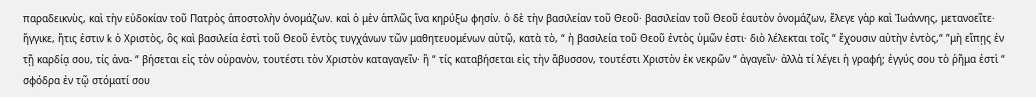παραδεικνὺς, καὶ τὴν εὐδοκίαν τοῦ Πατρὸς ἀποστολὴν ὀνομάζων. καὶ ὁ μὲν ἁπλῶς ἵνα κηρύξω φησίν. ὁ δὲ τὴν βασιλείαν τοῦ Θεοῦ· βασιλείαν τοῦ Θεοῦ ἑαυτὸν ὀνομάζων, ἔλεγε γὰρ καὶ Ἰωάννης, μετανοεῖτε· ἤγγικε, ἥτις ἐστιν k ὁ Χριστὸς, ὃς καὶ βασιλεία ἐστὶ τοῦ Θεοῦ ἐντὸς τυγχάνων τῶν μαθητευομένων αὐτῷ, κατὰ τὸ, “ ἡ βασιλεία τοῦ Θεοῦ ἐντὸς ὑμῶν ἐστι· διὸ λέλεκται τοῖς “ ἔχουσιν αὐτὴν ἐντὸς,“ ”μὴ εἴπῃς ἐν τῇ καρδίᾳ σου, τίς ἀνα- “ βήσεται εἰς τὸν οὐρανὸν, τουτέστι τὸν Χριστὸν καταγαγεῖν· ἣ “ τίς καταβήσεται εἰς τὴν ἄβυσσον, τουτέστι Χριστὸν ἐκ νεκρῶν “ ἀγαγεῖν· ἀλλὰ τί λέγει ἡ γραφή; ἐγγύς σου τὸ ῥῆμα ἐστὶ “ σφόδρα ἐν τῷ στόματί σου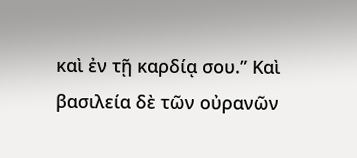καὶ ἐν τῇ καρδίᾳ σου.” Καὶ βασιλεία δὲ τῶν οὐρανῶν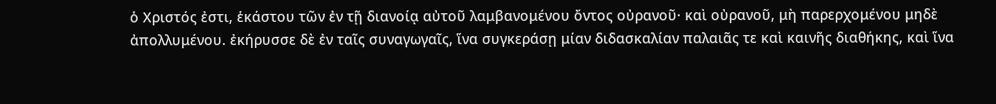ὁ Χριστός ἐστι, ἑκάστου τῶν ἐν τῇ διανοίᾳ αὐτοῦ λαμβανομένου ὄντος οὐρανοῦ· καὶ οὐρανοῦ, μὴ παρερχομένου μηδὲ ἀπολλυμένου. ἐκήρυσσε δὲ ἐν ταῖς συναγωγαῖς, ἵνα συγκεράσῃ μίαν διδασκαλίαν παλαιᾶς τε καὶ καινῆς διαθήκης, καὶ ἵνα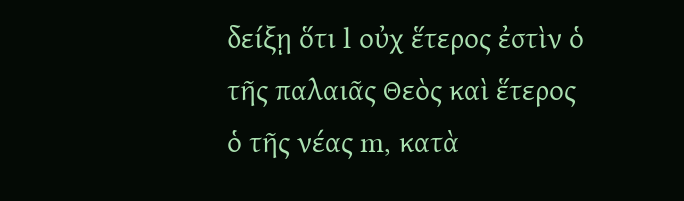δείξῃ ὅτι l οὐχ ἕτερος ἐστὶν ὁ τῆς παλαιᾶς Θεὸς καὶ ἕτερος ὁ τῆς νέας m, κατὰ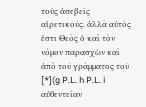τοὺς ἀσεβεῖς αἱρετικούς. ἀλλὰ αὐτός ἐστι Θεὸς ὁ καὶ τὸν νόμον παρασχὼν καὶ ἀπὸ τοῦ γράμματος τοῦ [*](g P.L. h P.L. i αὐθεντείαν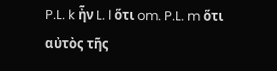P.L. k ἦν L. l ὅτι om. P.L. m ὅτι αὐτὸς τῆς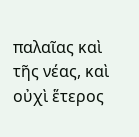παλαῖας καὶ τῆς νέας, καὶ οὐχὶ ἕτερος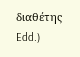διαθέτης Edd.)